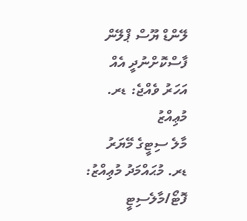ލޭންޑް ޔޫސް ޕްލޭން ފާސްކޮށްނުދީ އެއް އަހަރު ވެއްޖެ: ޑރ. މުޢިއްޒު
މާލެ ސިޓީގެ މޭޔަރު ޑރ. މުޙައްމަދު މުޢިއްޒު: ފޮޓޯ/މާލެސިޓީ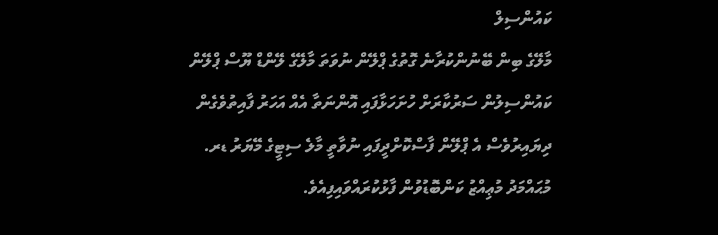ކައުންސިލް
މާލޭގެ ބިން ބޭނުންކުރާނެ ގޮތުގެ ޕްލޭން ނުވަތަ މާލޭގެ ލޭންޑް ޔޫސް ޕްލޭން ކައުންސިލުން ސަރުކާރަށް ހުށަހަޅާފައި އޮންނަތާ އެއް އަހަރު ފާއިތުވެގެން ދިޔައިރުވެސް އެ ޕްލޭން ފާސްކޮށްދީފައި ނުވާތީ މާލެ ސިޓީގެ މޭޔަރު ޑރ. މުޙައްމަދު މުޢިއްޒު ކަންބޮޑުވުން ފާޅުކުރައްވައިފިއެވެ.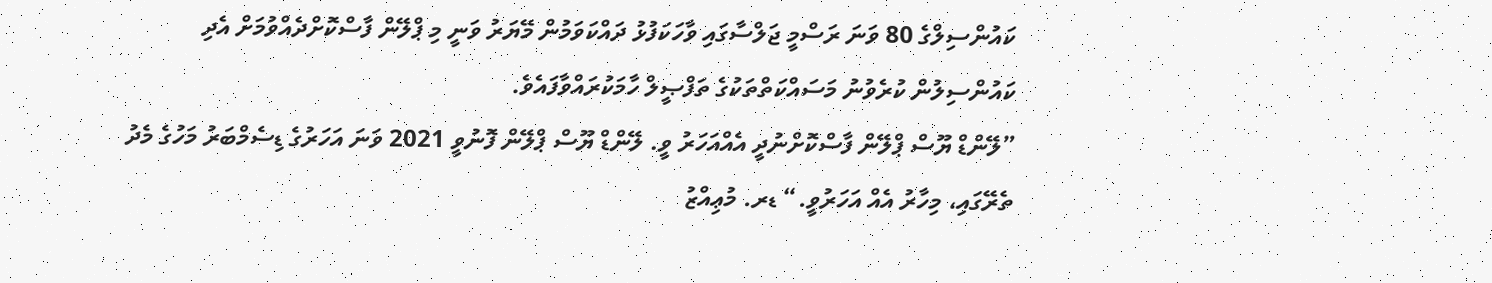ކައުންސިލްގެ 80 ވަނަ ރަސްމީ ޖަލްސާގައި ވާހަކަފުޅު ދައްކަވަމުން މޭޔަރު ވަނީ މި ޕްލޭން ފާސްކޮށްދެއްވުމަށް އެދި ކައުންސިލުން ކުރެވުނު މަސައްކަތްތަކުގެ ތަފްޞީލް ހާމަކުރައްވާފައެވެ.
”ލޭންޑް ޔޫސް ޕްލޭން ފާސްކޮށްނުދީ އެއްއަހަރު ވީ. ލޭންޑް ޔޫސް ޕްލޭން ފޮނުވީ 2021 ވަނަ އަހަރުގެ ޑިސެމްބަރު މަހުގެ މެދު ތެރޭގައި، މިހާރު އެއް އަހަރުވީ.“ ޑރ. މުޢިއްޒު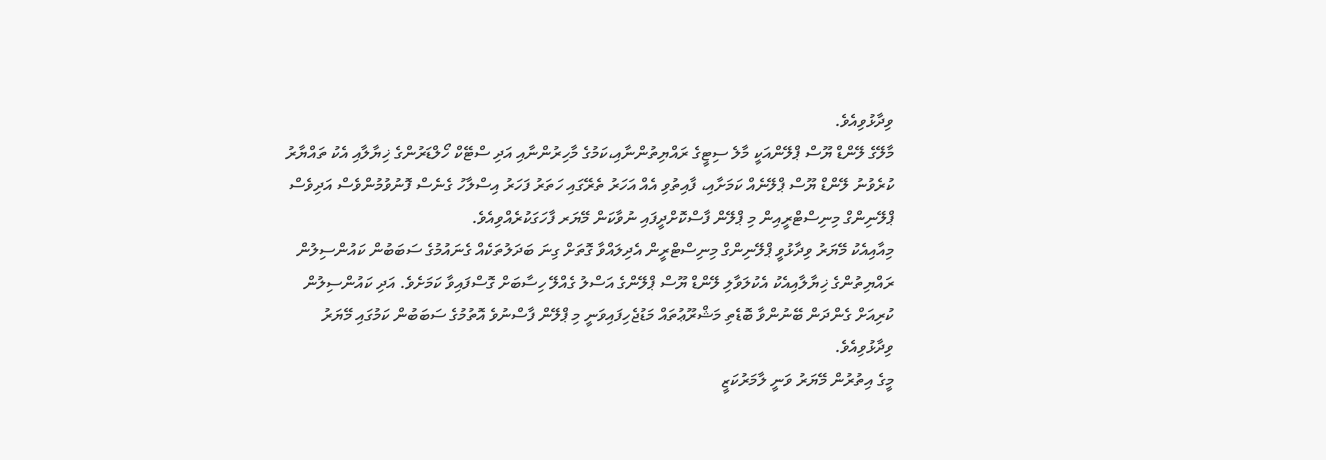ވިދާޅުވިއެވެ.
މާލޭގެ ލޭންޑް ޔޫސް ޕްލޭންއަކީ މާލެ ސިޓީގެ ރައްޔިތުންނާއި،ކަމުގެ މާހިރުންނާއި އަދި ސްޓޭކް ހޯލްޑަރުންގެ ޚިޔާލާއި އެކު ތައްޔާރު ކުރެވުނު ލޭންޑް ޔޫސް ޕްލޭނެއް ކަމަށާއި، ފާއިތުވި އެއް އަހަރު ތެރޭގައި ހަތަރު ފަހަރު އިސްލާހު ގެނެސް ފޮނުވުމުންވެސް އަދިވެސް ޕްލޭނިންގް މިނިސްޓްރީއިން މި ޕްލޭން ފާސްކޮށްދީފައި ނުވާކަން މޭޔަރ ފާހަގަކުރެއްވިއެވެ.
މިއާއިއެކު މޭޔަރު ވިދާޅުވީ ޕްލޭނިންގް މިނިސްޓްރީން އެދިލައްވާ ގޮތަށް ގިނަ ބަދަލުތަކެއް ގެނައުމުގެ ސަބަބުން ކައުންސިލުން ރައްޔިތުންގެ ޚިޔާލާއިއެކު އެކުލަވާލި ލޭންޑް ޔޫސް ޕްލޭންގެ އަސްލު ގެއްލޭ ހިސާބަށް ގޮސްފައިވާ ކަމަށެވެ. އަދި ކައުންސިލުން ކުރިއަށް ގެންދަން ބޭނުންވާ ބޮޑެތި މަޝްރޫޢުތައް މަޑުޖެހިފައިވަނީ މި ޕްލޭން ފާސްނުވެ އޮތުމުގެ ސަބަބުން ކަމުގައި މޭޔަރު ވިދާޅުވިއެވެ.
މީގެ އިތުރުން މޭޔަރު ވަނީ ލާމަރުކަޒީ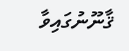ޤާނޫނުގައިވާ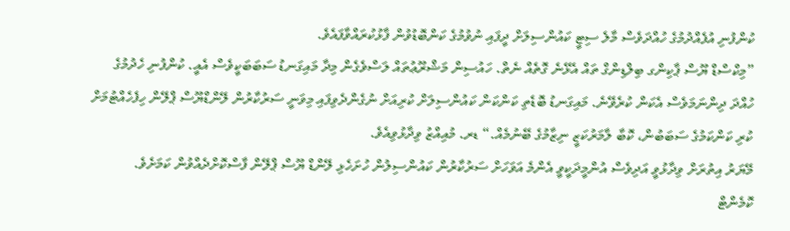ކުންފުނި އުފެއްދުމުގެ ހުއްދަވެސް މާލެ ސިޓީ ކައުންސިލަށް ދީފައި ނުވުމުގެ ކަންބޮޑުވުން ފާޅުކުރައްވާފައެވެ.
”މިކްސްޑް ޔޫސް ޕާކިންގ ބިލްޑިންގް ތައް އެޅޭނެ ގޮތެއް ނެތް. ހައުސިން މަޝްރޫޢުތައް ލަސްވެގެން މިދާ މައިގަނޑު ސަބަބަކީވެސް އެއީ. ކުންފުނި ހެދުމުގެ ހުއްދަ ދިންނަމަވެސް އެކަން ކުރެވޭނެ. މައިގަނޑު ބޮޑެތި ކަންކަން ކައުންސިލަށް ކުރިއަށް ނުގެންދެވިފައި މިވަނީ ސަރުކާރުން ލޭންޑްޔޫސް ޕްލޭން ހިފެހެއްޓުމަށް ކުރި ކަންކަމުގެ ސަބަބުން، ކޮބާ ލާމަރުކަޒީ ނިޒާމުގެ ބޭނުމެއް.“ ޑރ. މުއިއްޒު ވިދާޅުވިއެވެ.
މޭޔަރު އިތުރަށް ވިދާޅުވީ އަދިވެސް އުންމީދަކީވީ އެންމެ އަވަހަށް ސަރުކާރުން ކައުންސިލުން ހުށަހެޅި ލޭންޑް ޔޫސް ޕްލޭން ފާސްކޮށްދެއްވުން ކަމަށެވެ.
ކޮމެންޓް